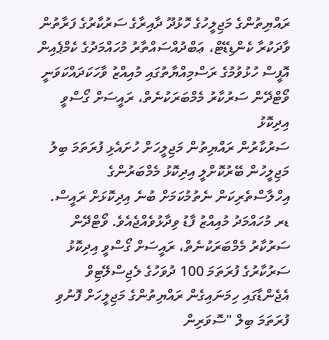ރައްޔިތުންގެ މަޖިލީހުގެ ހޮޅުދޫ ދާއިރާގެ ސަރުކާރުގެ ފަރާތުން ވާދަކުރާ ކެންޑިޑޭޓް، ޢަބްދުއްސައްތާރު މުހައްމަދުގެ ކެމްޕެއިން އޮފީސް ހުޅުވުމުގެ ރަސްމިއްޔާތުގައި މުއިއްޒު ވާހަކަދައްކަވަނީ
ވޯޓްދޭން ސަރުކާރު މެމްބަރަކުނެތް، ރައީސަށް ގޯސްވީ އިދިކޮޅު
ސަރުކާރުން ރައްޔިތުން މަޖިލީހަށް ހުށައެޅި ފުރަތަމަ ބިލު މަޖިލީހުން ބޭރުކޮށްލީ އިދިކޮޅު މެމްބަރުންގެ އިހްލާސްތެރިކަން ނެތުމުކަމަށް ބުނެ އިދިކޮޅަށް ރައީސް. ޑރ މުހައްމަދު މުއިއްޒު ފާޑު ވިދާޅުވެއްޖެއެވެ. ވޯޓްދޭން ސަރުކާރު މެމްބަރަކުނެތް، ރައީސަށް ގޯސްވީ އިދިކޮޅު
ސަރުކާރުގެ ފުރަތަމަ 100 ދުވަހުގެ ލެޖިސްލޭޓިވް އެޖެންޑާގައި ހިމަނައިގެން ރައްޔިތުންގެ މަޖިލީހަށް ފޮނުވި ފުރަތަމަ ބިލް "ސޮވަރިން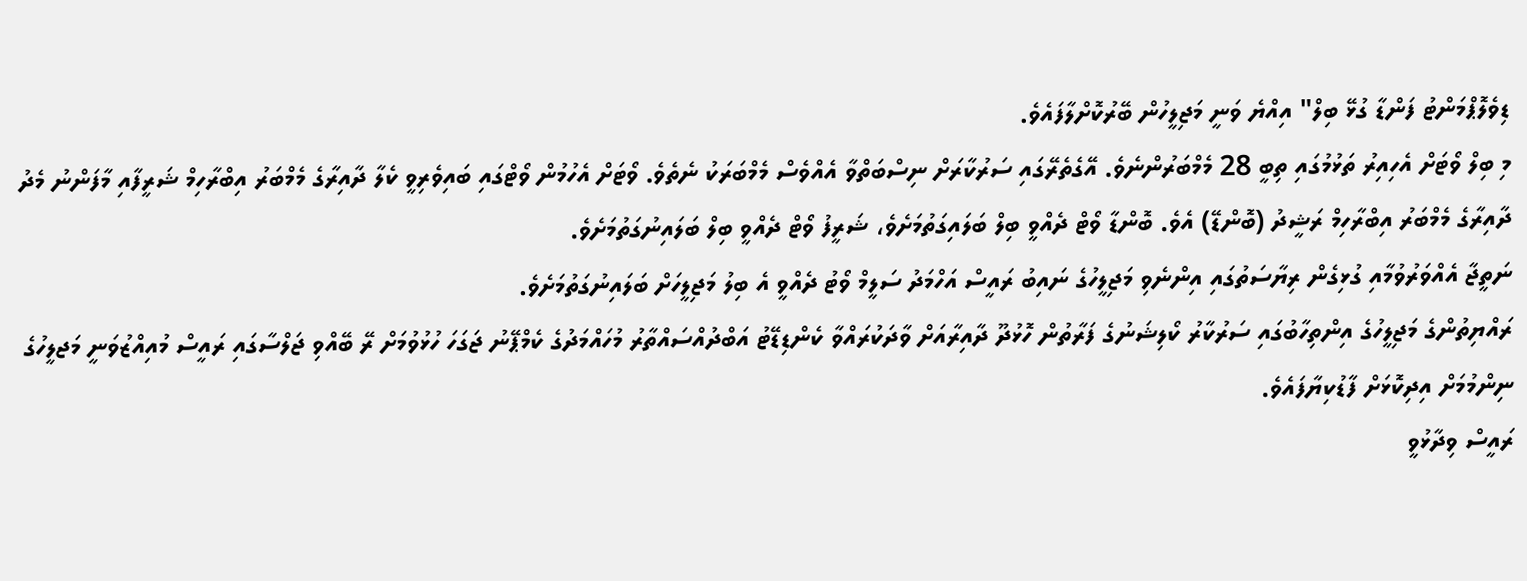ޑިވެލޮޕްމަންޓު ފަންޑާ ގުޅޭ ބިލް" އިއްޔެ ވަނީ މަޖިލީހުން ބޭރުކޮށްލާފައެވެ.
މި ބިލް ވޯޓަށް އެހިއިރު ތަޅުމުގައި ތިބީ 28 މެމްބަރުންނެވެ. އޭގެތެރޭގައި ސަރުކާރަށް ނިސްބަތްވާ އެއްވެސް މެމްބަރަކު ނެތެވެ. ވޯޓަށް އެހުމުން ވޯޓްގައި ބައިވެރިވީ ކެލާ ދާއިރާގެ މެމްބަރު އިބްރާހިމް ޝަރީފާއި މާފަންނު މެދު ދާއިރާގެ މެމްބަރު އިބްރާހިމް ރަޝީދު (ބޮންޑޭ) އެވެ. ބޮންޑާ ވޯޓް ދެއްވީ ބިލް ބަލައިގަތުމަށެވެ، ޝަރީފު ވޯޓް ދެއްވީ ބިލް ބަލައިނުގަތުމަށެވެ.
ނަތީޖާ އެއްވަރުވުމާއި ގުޅިގެން ރިޔާސަތުގައި އިންނެވި މަޖިލީހުގެ ނައިބު ރައީސް އަހްމަދު ސަލީމް ވޯޓު ދެއްވީ އެ ބިލު މަޖިލީހަށް ބަލައިނުގަތުމަށެވެ.
ރައްޔިތުންގެ މަޖިލީހުގެ އިންތިހާބުގައި ސަރުކާރު ކޯލިޝަނުގެ ފަރާތުން ހޮޅުދޫ ދާއިރާއަށް ވާދަކުރައްވާ ކެންޑިޑޭޓު އަބްދުއްސައްތާރު މުހައްމަދުގެ ކެމްޕޭނު ޖަގަހަ ހުޅުވުމަށް ރޭ ބޭއްވި ޖަލްސާގައި ރައީސް މުއިއްޒުވަނީ މަޖލީހުގެ ނިންމުމަށް އިދިކޮޅަށް ފާޑުކިޔާފައެވެ.
ރައީސް ވިދާޅުވީ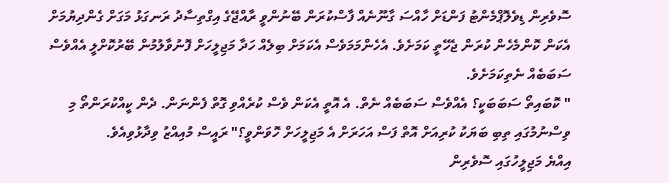ސޮވެރިން ޑިވެލޮޕްމެންޓު ފަންޑަށް ހާއްސަ ގާނޫނެއް ފާސްކުރަން ބޭނުންވީ ރާއްޖޭގެ އިގްތިސާދު ރަނގަޅު މަގަށް ގެންދިޔުމަށް އެކަން ކޮންމެހެން ކުރަން ޖެހޭތީ ކަމަށެވެ. އެހެންމަމަވެސް އެކަމަށް ބިލެއް ހަދާ މަޖިލީހަށް ފޮނުވާލުމުން ބޭރުކޮށްލީ އެއްވެސް ސަބަބެއް ނެތިކަމަށެވެ.
" ކޮބައިތޯ ސަބަބަކީ؟ އެއްވެސް ސަބަބެއް ނެތް. އެ އޮތީ އެކަން ވެސް ކުރެއްވި ގޮތް ފެންނަން. ދެން ކީއްކުރަންތޯ މި ވިސްނުމުގައި ތިބި ބަޔަކު ކުރިއަށް އޮތް ފަސް އަހަރަށް އެ މަޖިލީހަށް ހޮވަންވީ؟" ރައީސް މުއިއްޒު ވިދާޅުވިއެވެ.
އިއްޔެ މަޖިލީހުގައި ސޮވެރިން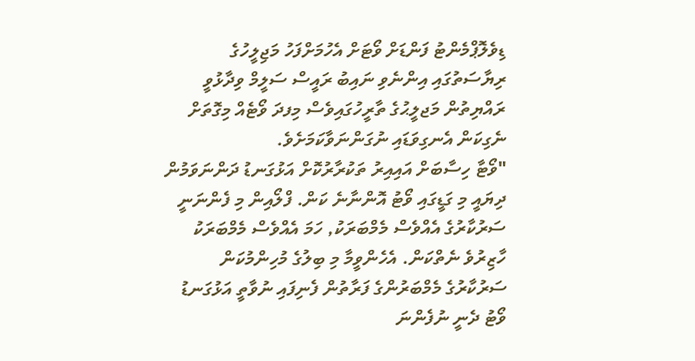ޑިވެލޮޕްމެންޓު ފަންޑަށް ވޯޓަށް އެހުމަށްފަހު މަޖިލީހުގެ ރިޔާސަތުގައި އިންނެވި ނައިބު ރައީސް ސަލީމް ވިދާޅުވީ ރައްޔިތުން މަޖލީޙުގެ ތާރީހުގައިވެސް މިފދަ ވޯޓެއް މިގޮތަށް ނެގިކަން އެނގިވަޑައި ނުގަންނަވާކަމަށެވެ.
"ވޯޓާ ހިސާބަށް އައިއިރު ތަކުރާރުކޮށް އަޅުގަނޑު ދަންނަވަމުން ދިޔައީ މި ގަޑީގައި ވޯޓު އޮންނާނެ ކަން. ފްލޯއިން މި ފެންނަނީ ސަރުކާރުގެ އެއްވެސް މެމްބަރަކު, ހަމަ އެއްވެސް މެމްބަރަކު ހާޒިރުވެ ނެތްކަން. އެހެންވީމާ މި ބިލުގެ މުހިންމުކަން ސަރުކާރުގެ މެމްބަރުންގެ ފަރާތުން ފެނިފައި ނުވާތީ އަޅުގަނޑު ވޯޓު ދެނީ ނުފެންނަ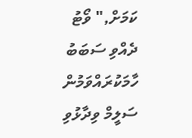ކަމަށް," ވޯޓު ދެއްވި ސަބަބު ހާމަކުރައްވަމުން ސަލީމް ވިދާޅުވި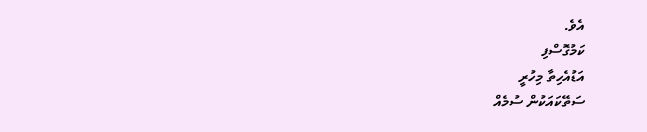އެވެ.
ކަމުގޮސްފި
އަޑުއެހިތާ މިހުރީ
ސަތޭކައަކުން ސުމެއް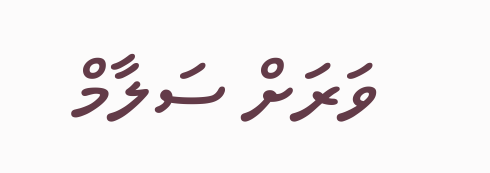ވަރަށް ސަލާމް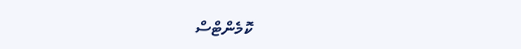ކޮމެންޓްސް